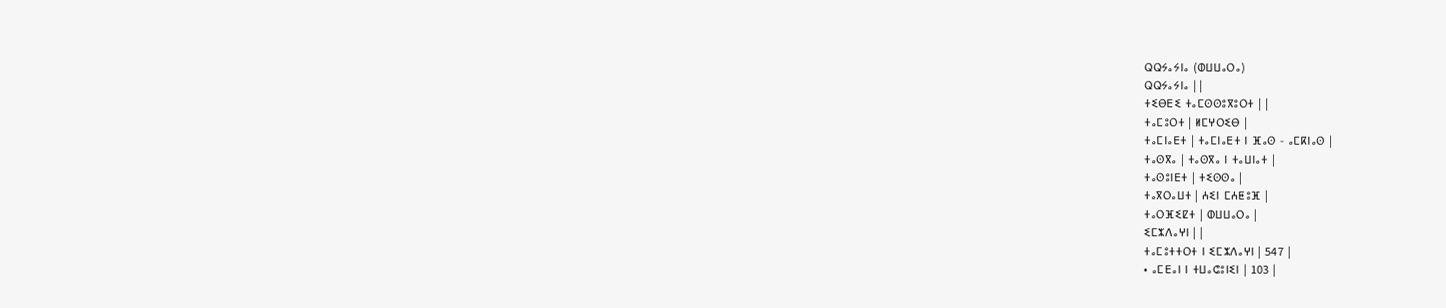ⵕⵕⵢⴰⵢⵏⴰ (ⵀⵡⵡⴰⵔⴰ)
ⵕⵕⵢⴰⵢⵏⴰ | |
ⵜⵉⴱⴹⵉ ⵜⴰⵎⵙⵙⵓⴳⵓⵔⵜ | |
ⵜⴰⵎⵓⵔⵜ | ⵍⵎⵖⵔⵉⴱ |
ⵜⴰⵎⵏⴰⴹⵜ | ⵜⴰⵎⵏⴰⴹⵜ ⵏ ⴼⴰⵙ - ⴰⵎⴽⵏⴰⵙ |
ⵜⴰⵙⴳⴰ | ⵜⴰⵙⴳⴰ ⵏ ⵜⴰⵡⵏⴰⵜ |
ⵜⴰⵙⵓⵏⴹⵜ | ⵜⵉⵙⵙⴰ |
ⵜⴰⴳⵔⴰⵡⵜ | ⵄⵉⵏ ⵎⵄⵟⵓⴼ |
ⵜⴰⵔⴼⵉⵇⵜ | ⵀⵡⵡⴰⵔⴰ |
ⵉⵎⵣⴷⴰⵖⵏ | |
ⵜⴰⵎⵓⵜⵜⵔⵜ ⵏ ⵉⵎⵣⴷⴰⵖⵏ | 547 |
• ⴰⵎⴹⴰⵏ ⵏ ⵜⵡⴰⵛⵓⵏⵉⵏ | 103 |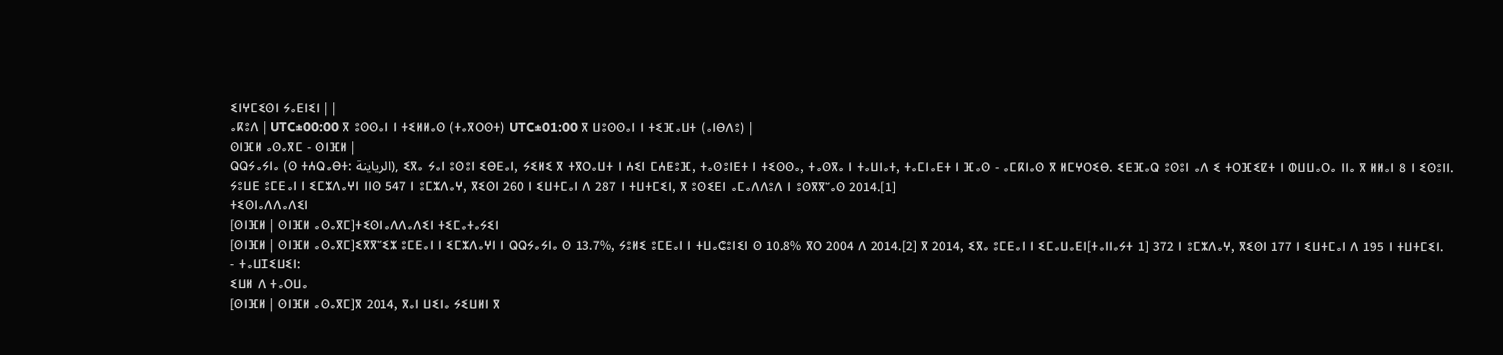ⵉⵏⵖⵎⵉⵙⵏ ⵢⴰⴹⵏⵉⵏ | |
ⴰⴽⵓⴷ | UTC±00:00 ⴳ ⵓⵙⵙⴰⵏ ⵏ ⵜⵉⵍⵍⴰⵙ (ⵜⴰⴳⵔⵙⵜ) UTC±01:00 ⴳ ⵡⵓⵙⵙⴰⵏ ⵏ ⵜⵉⴼⴰⵡⵜ (ⴰⵏⴱⴷⵓ) |
ⵙⵏⴼⵍ ⴰⵙⴰⴳⵎ - ⵙⵏⴼⵍ |
ⵕⵕⵢⴰⵢⵏⴰ (ⵙ ⵜⵄⵕⴰⴱⵜ: الرياينة), ⵉⴳⴰ ⵢⴰⵏ ⵓⵙⵓⵏ ⵉⴱⴹⴰⵏ, ⵢⵉⵍⵉ ⴳ ⵜⴳⵔⴰⵡⵜ ⵏ ⵄⵉⵏ ⵎⵄⵟⵓⴼ, ⵜⴰⵙⵓⵏⴹⵜ ⵏ ⵜⵉⵙⵙⴰ, ⵜⴰⵙⴳⴰ ⵏ ⵜⴰⵡⵏⴰⵜ, ⵜⴰⵎⵏⴰⴹⵜ ⵏ ⴼⴰⵙ - ⴰⵎⴽⵏⴰⵙ ⴳ ⵍⵎⵖⵔⵉⴱ. ⵉⴹⴼⴰⵕ ⵓⵙⵓⵏ ⴰⴷ ⵉ ⵜⵔⴼⵉⵇⵜ ⵏ ⵀⵡⵡⴰⵔⴰ ⵏⵏⴰ ⴳ ⵍⵍⴰⵏ 8 ⵏ ⵉⵙⵓⵏⵏ. ⵢⵓⵡⴹ ⵓⵎⴹⴰⵏ ⵏ ⵉⵎⵣⴷⴰⵖⵏ ⵏⵏⵙ 547 ⵏ ⵓⵎⵣⴷⴰⵖ, ⴳⵉⵙⵏ 260 ⵏ ⵉⵡⵜⵎⴰⵏ ⴷ 287 ⵏ ⵜⵡⵜⵎⵉⵏ, ⴳ ⵓⵙⵉⴹⵏ ⴰⵎⴰⴷⴷⵓⴷ ⵏ ⵓⵙⴳⴳⵯⴰⵙ 2014.[1]
ⵜⵉⵙⵏⴰⴷⴷⴰⴷⵉⵏ
[ⵙⵏⴼⵍ | ⵙⵏⴼⵍ ⴰⵙⴰⴳⵎ]ⵜⵉⵙⵏⴰⴷⴷⴰⴷⵉⵏ ⵜⵉⵎⴰⵜⴰⵢⵉⵏ
[ⵙⵏⴼⵍ | ⵙⵏⴼⵍ ⴰⵙⴰⴳⵎ]ⵉⴳⴳⵯⵉⵣ ⵓⵎⴹⴰⵏ ⵏ ⵉⵎⵣⴷⴰⵖⵏ ⵏ ⵕⵕⵢⴰⵢⵏⴰ ⵙ 13.7%, ⵢⵓⵍⵉ ⵓⵎⴹⴰⵏ ⵏ ⵜⵡⴰⵛⵓⵏⵉⵏ ⵙ 10.8% ⴳⵔ 2004 ⴷ 2014.[2] ⴳ 2014, ⵉⴳⴰ ⵓⵎⴹⴰⵏ ⵏ ⵉⵎⴰⵡⴰⴹⵏ[ⵜⴰⵏⵏⴰⵢⵜ 1] 372 ⵏ ⵓⵎⵣⴷⴰⵖ, ⴳⵉⵙⵏ 177 ⵏ ⵉⵡⵜⵎⴰⵏ ⴷ 195 ⵏ ⵜⵡⵜⵎⵉⵏ.
- ⵜⴰⵡⵊⵉⵡⵉⵏ:
ⵉⵡⵍ ⴷ ⵜⴰⵔⵡⴰ
[ⵙⵏⴼⵍ | ⵙⵏⴼⵍ ⴰⵙⴰⴳⵎ]ⴳ 2014, ⴳⴰⵏ ⵡⵉⵏⴰ ⵢⵉⵡⵍⵏ ⴳ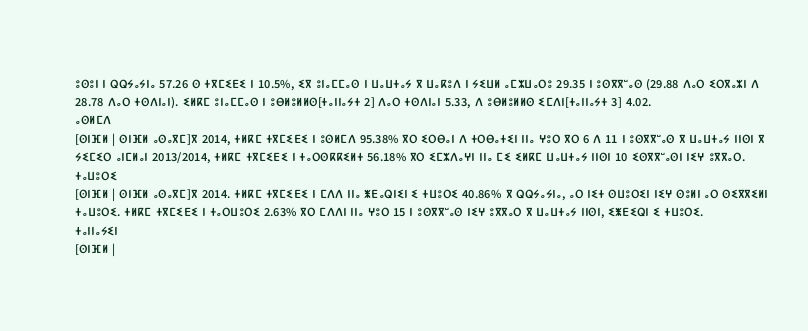ⵓⵙⵓⵏ ⵏ ⵕⵕⵢⴰⵢⵏⴰ 57.26 ⵙ ⵜⴳⵎⵉⴹⵉ ⵏ 10.5%, ⵉⴳ ⵓⵏⴰⵎⵎⴰⵙ ⵏ ⵡⴰⵡⵜⴰⵢ ⴳ ⵡⴰⴽⵓⴷ ⵏ ⵢⵉⵡⵍ ⴰⵎⵣⵡⴰⵔⵓ 29.35 ⵏ ⵓⵙⴳⴳⵯⴰⵙ (29.88 ⴷⴰⵔ ⵉⵔⴳⴰⵣⵏ ⴷ 28.78 ⴷⴰⵔ ⵜⵙⴷⵏⴰⵏ). ⵉⵍⴽⵎ ⵓⵏⴰⵎⵎⴰⵙ ⵏ ⵓⴱⵍⵓⵍⵍⵙ[ⵜⴰⵏⵏⴰⵢⵜ 2] ⴷⴰⵔ ⵜⵙⴷⵏⴰⵏ 5.33, ⴷ ⵓⴱⵍⵓⵍⵍⵙ ⵉⵎⴷⵏ[ⵜⴰⵏⵏⴰⵢⵜ 3] 4.02.
ⴰⵙⵍⵎⴷ
[ⵙⵏⴼⵍ | ⵙⵏⴼⵍ ⴰⵙⴰⴳⵎ]ⴳ 2014, ⵜⵍⴽⵎ ⵜⴳⵎⵉⴹⵉ ⵏ ⵓⵙⵍⵎⴷ 95.38% ⴳⵔ ⵉⵔⴱⴰⵏ ⴷ ⵜⵔⴱⴰⵜⵉⵏ ⵏⵏⴰ ⵖⵓⵔ ⴳⵔ 6 ⴷ 11 ⵏ ⵓⵙⴳⴳⵯⴰⵙ ⴳ ⵡⴰⵡⵜⴰⵢ ⵏⵏⵙⵏ ⴳ ⵢⵉⵎⵉⵔ ⴰⵏⵎⵍⴰⵏ 2013/2014, ⵜⵍⴽⵎ ⵜⴳⵎⵉⴹⵉ ⵏ ⵜⴰⵔⵙⴽⴽⵉⵍⵜ 56.18% ⴳⵔ ⵉⵎⵣⴷⴰⵖⵏ ⵏⵏⴰ ⵎⵉ ⵉⵍⴽⵎ ⵡⴰⵡⵜⴰⵢ ⵏⵏⵙⵏ 10 ⵉⵙⴳⴳⵯⴰⵙⵏ ⵏⵉⵖ ⵓⴳⴳⴰⵔ.
ⵜⴰⵡⵓⵔⵉ
[ⵙⵏⴼⵍ | ⵙⵏⴼⵍ ⴰⵙⴰⴳⵎ]ⴳ 2014. ⵜⵍⴽⵎ ⵜⴳⵎⵉⴹⵉ ⵏ ⵎⴷⴷ ⵏⵏⴰ ⵥⴹⴰⵕⵏⵉⵏ ⵉ ⵜⵡⵓⵔⵉ 40.86% ⴳ ⵕⵕⵢⴰⵢⵏⴰ, ⴰⵔ ⵏⵉⵜ ⵙⵡⵓⵔⵉⵏ ⵏⵉⵖ ⵙⵓⵍⵏ ⴰⵔ ⵙⵉⴳⴳⵉⵍⵏ ⵜⴰⵡⵓⵔⵉ. ⵜⵍⴽⵎ ⵜⴳⵎⵉⴹⵉ ⵏ ⵜⴰⵔⵡⵓⵔⵉ 2.63% ⴳⵔ ⵎⴷⴷⵏ ⵏⵏⴰ ⵖⵓⵔ 15 ⵏ ⵓⵙⴳⴳⵯⴰⵙ ⵏⵉⵖ ⵓⴳⴳⴰⵔ ⴳ ⵡⴰⵡⵜⴰⵢ ⵏⵏⵙⵏ, ⵉⵥⴹⵉⵕⵏ ⵉ ⵜⵡⵓⵔⵉ.
ⵜⴰⵏⵏⴰⵢⵉⵏ
[ⵙⵏⴼⵍ |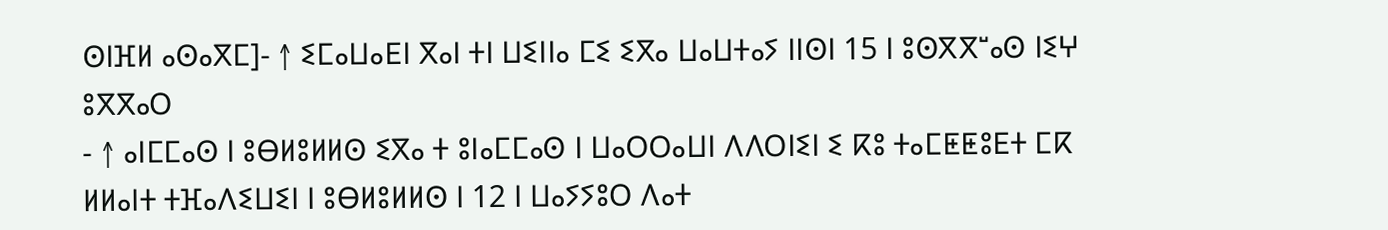ⵙⵏⴼⵍ ⴰⵙⴰⴳⵎ]- ↑ ⵉⵎⴰⵡⴰⴹⵏ ⴳⴰⵏ ⵜⵏ ⵡⵉⵏⵏⴰ ⵎⵉ ⵉⴳⴰ ⵡⴰⵡⵜⴰⵢ ⵏⵏⵙⵏ 15 ⵏ ⵓⵙⴳⴳⵯⴰⵙ ⵏⵉⵖ ⵓⴳⴳⴰⵔ
- ↑ ⴰⵏⵎⵎⴰⵙ ⵏ ⵓⴱⵍⵓⵍⵍⵙ ⵉⴳⴰ ⵜ ⵓⵏⴰⵎⵎⴰⵙ ⵏ ⵡⴰⵔⵔⴰⵡⵏ ⴷⴷⵔⵏⵉⵏ ⵉ ⴽⵓ ⵜⴰⵎⵟⵟⵓⴹⵜ ⵎⴽ ⵍⵍⴰⵏⵜ ⵜⴼⴰⴷⵉⵡⵉⵏ ⵏ ⵓⴱⵍⵓⵍⵍⵙ ⵏ 12 ⵏ ⵡⴰⵢⵢⵓⵔ ⴷⴰⵜ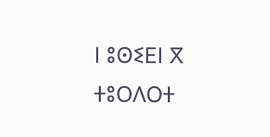ⵏ ⵓⵙⵉⴹⵏ ⴳ ⵜⵓⵔⴷⵔⵜ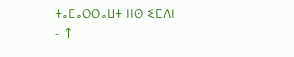ⵜⴰⵎⴰⵔⵔⴰⵡⵜ ⵏⵏⵙ ⵉⵎⴷⵏ
- ↑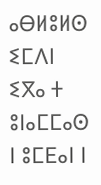ⴰⴱⵍⵓⵍⵙ ⵉⵎⴷⵏ ⵉⴳⴰ ⵜ ⵓⵏⴰⵎⵎⴰⵙ ⵏ ⵓⵎⴹⴰⵏ ⵏ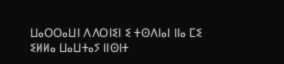ⵡⴰⵔⵔⴰⵡⵏ ⴷⴷⵔⵏⵉⵏ ⵉ ⵜⵙⴷⵏⴰⵏ ⵏⵏⴰ ⵎⵉ ⵉⵍⵍⴰ ⵡⴰⵡⵜⴰⵢ ⵏⵏⵙⵏⵜ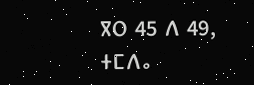ⴳⵔ 45 ⴷ 49, ⵜⵎⴷⴰ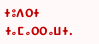ⵜⵓⴷⵔⵜ ⵜⴰⵎⴰⵔⵔⴰⵡⵜ.